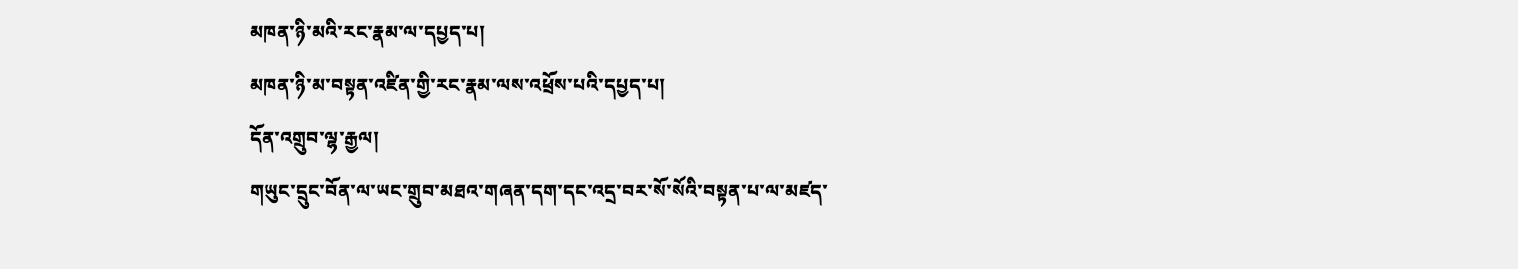མཁན་ཉི་མའི་རང་རྣམ་ལ་དཔྱད་པ།
མཁན་ཉི་མ་བསྟན་འཛིན་གྱི་རང་རྣམ་ལས་འཕྲོས་པའི་དཔྱད་པ།
དོན་འགྲུབ་ལྷ་རྒྱལ།
གཡུང་དྲུང་བོན་ལ་ཡང་གྲུབ་མཐའ་གཞན་དག་དང་འདྲ་བར་སོ་སོའི་བསྟན་པ་ལ་མཛད་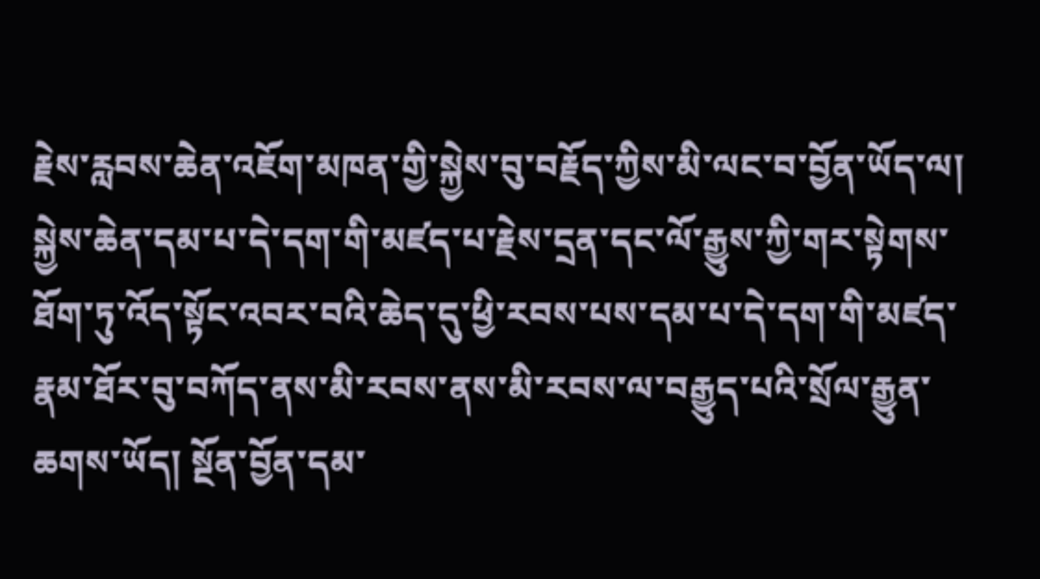རྗེས་རླབས་ཆེན་འཇོག་མཁན་གྱི་སྐྱེས་བུ་བརྗོད་ཀྱིས་མི་ལང་བ་བྱོན་ཡོད་ལ། སྐྱེས་ཆེན་དམ་པ་དེ་དག་གི་མཛད་པ་རྗེས་དྲན་དང་ལོ་རྒྱུས་ཀྱི་གར་སྟེགས་ཐོག་ཏུ་འོད་སྟོང་འབར་བའི་ཆེད་དུ་ཕྱི་རབས་པས་དམ་པ་དེ་དག་གི་མཛད་རྣམ་ཐོར་བུ་བཀོད་ནས་མི་རབས་ནས་མི་རབས་ལ་བརྒྱུད་པའི་སྲོལ་རྒྱུན་ཆགས་ཡོད། སྔོན་བྱོན་དམ་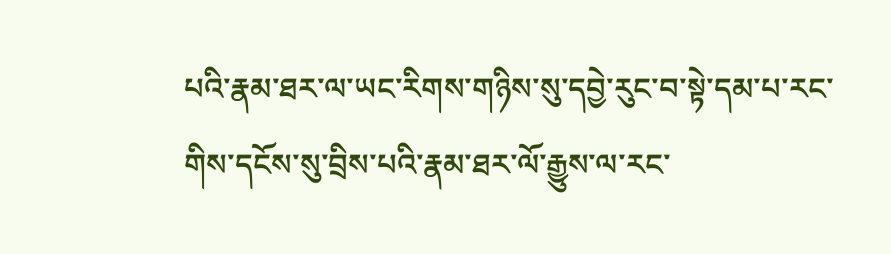པའི་རྣམ་ཐར་ལ་ཡང་རིགས་གཉིས་སུ་དབྱེ་རུང་བ་སྟེ་དམ་པ་རང་གིས་དངོས་སུ་བྲིས་པའི་རྣམ་ཐར་ལོ་རྒྱུས་ལ་རང་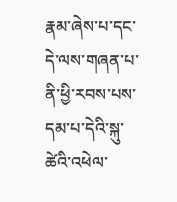རྣམ་ཞེས་པ་དང་དེ་ལས་གཞན་པ་ནི་ཕྱི་རབས་པས་དམ་པ་དེའི་སྐུ་ཚེའི་འཕེལ་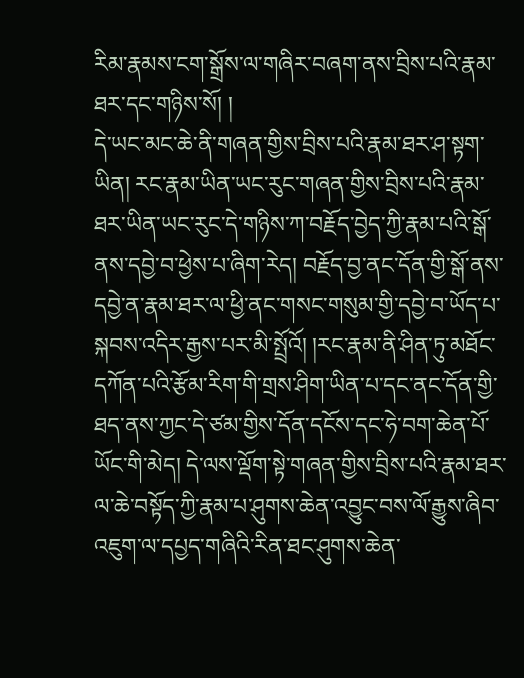རིམ་རྣམས་ངག་སྒྲོས་ལ་གཞིར་བཞག་ནས་བྲིས་པའི་རྣམ་ཐར་དང་གཉིས་སོ། །
དེ་ཡང་མང་ཆེ་ནི་གཞན་གྱིས་བྲིས་པའི་རྣམ་ཐར་ཤ་སྟག་ཡིན། རང་རྣམ་ཡིན་ཡང་རུང་གཞན་གྱིས་བྲིས་པའི་རྣམ་ཐར་ཡིན་ཡང་རུང་དེ་གཉིས་ཀ་བརྗོད་བྱེད་ཀྱི་རྣམ་པའི་སྒོ་ནས་དབྱེ་བ་ཕྱེས་པ་ཞིག་རེད། བརྗོད་བྱ་ནང་དོན་གྱི་སྒོ་ནས་དབྱེ་ན་རྣམ་ཐར་ལ་ཕྱི་ནང་གསང་གསུམ་གྱི་དབྱེ་བ་ཡོད་པ་སྐབས་འདིར་རྒྱས་པར་མི་སྤྲོའོ། །རང་རྣམ་ནི་ཤིན་ཏུ་མཐོང་དཀོན་པའི་རྩོམ་རིག་གི་གྲས་ཤིག་ཡིན་པ་དང་ནང་དོན་གྱི་ཐད་ནས་ཀྱང་དེ་ཙམ་གྱིས་དོན་དངོས་དང་ཧེ་བག་ཆེན་པོ་ཡོང་གི་མེད། དེ་ལས་ལྡོག་སྟེ་གཞན་གྱིས་བྲིས་པའི་རྣམ་ཐར་ལ་ཆེ་བསྟོད་ཀྱི་རྣམ་པ་ཤུགས་ཆེན་འབྱུང་བས་ལོ་རྒྱུས་ཞིབ་འཇུག་ལ་དཔྱད་གཞིའི་རིན་ཐང་ཤུགས་ཆེན་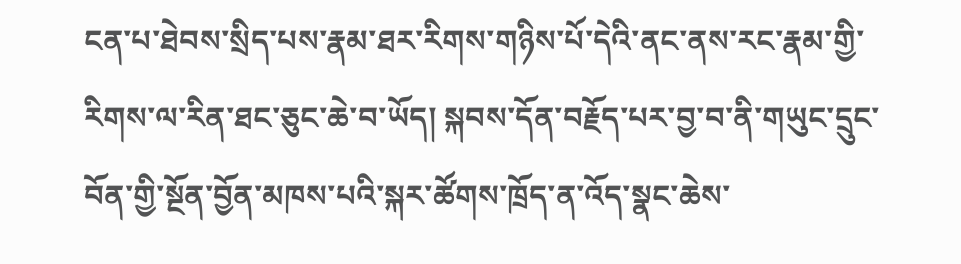ངན་པ་ཐེབས་སྲིད་པས་རྣམ་ཐར་རིགས་གཉིས་པོ་དེའི་ནང་ནས་རང་རྣམ་གྱི་རིགས་ལ་རིན་ཐང་ཅུང་ཆེ་བ་ཡོད། སྐབས་དོན་བརྗོད་པར་བྱ་བ་ནི་གཡུང་དྲུང་བོན་གྱི་སྔོན་བྱོན་མཁས་པའི་སྐར་ཚོགས་ཁྲོད་ན་འོད་སྣང་ཆེས་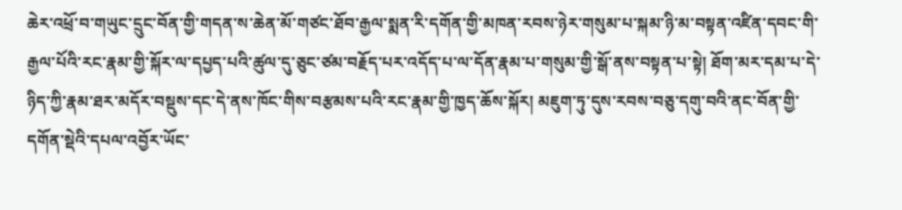ཆེར་འཕྲོ་བ་གཡུང་དྲུང་བོན་གྱི་གདན་ས་ཆེན་མོ་གཙང་ཐོབ་རྒྱལ་སྨན་རི་དགོན་གྱི་མཁན་རབས་ཉེར་གསུམ་པ་སྐམ་ཉི་མ་བསྟན་འཛིན་དབང་གི་རྒྱལ་པོའི་རང་རྣམ་གྱི་སྐོར་ལ་དཔྱད་པའི་ཚུལ་དུ་ཅུང་ཙམ་བརྗོད་པར་འདོད་པ་ལ་དོན་རྣམ་པ་གསུམ་གྱི་སྒོ་ནས་བསྟན་པ་སྟེ། ཐོག་མར་དམ་པ་དེ་ཉིད་ཀྱི་རྣམ་ཐར་མདོར་བསྡུས་དང་དེ་ནས་ཁོང་གིས་བརྩམས་པའི་རང་རྣམ་གྱི་ཁྱད་ཆོས་སྐོར། མཇུག་ཏུ་དུས་རབས་བཅུ་དགུ་བའི་ནང་བོན་གྱི་དགོན་སྡེའི་དཔལ་འབྱོར་ཡོང་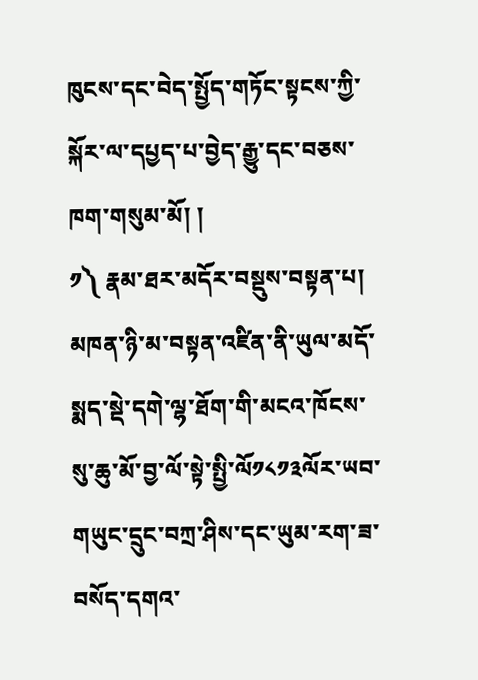ཁུངས་དང་བེད་སྤྱོད་གཏོང་སྟངས་ཀྱི་སྐོར་ལ་དཔྱད་པ་བྱེད་རྒྱུ་དང་བཅས་ཁག་གསུམ་མོ། །
༡༽ རྣམ་ཐར་མདོར་བསྡུས་བསྟན་པ།
མཁན་ཉི་མ་བསྟན་འཛིན་ནི་ཡུལ་མདོ་སྨད་སྡེ་དགེ་ལྷ་ཐོག་གི་མངའ་ཁོངས་སུ་ཆུ་མོ་བྱ་ལོ་སྟེ་སྤྱི་ལོ༡༨༡༣ལོར་ཡབ་གཡུང་དྲུང་བཀྲ་ཤིས་དང་ཡུམ་རག་ཟ་བསོད་དགའ་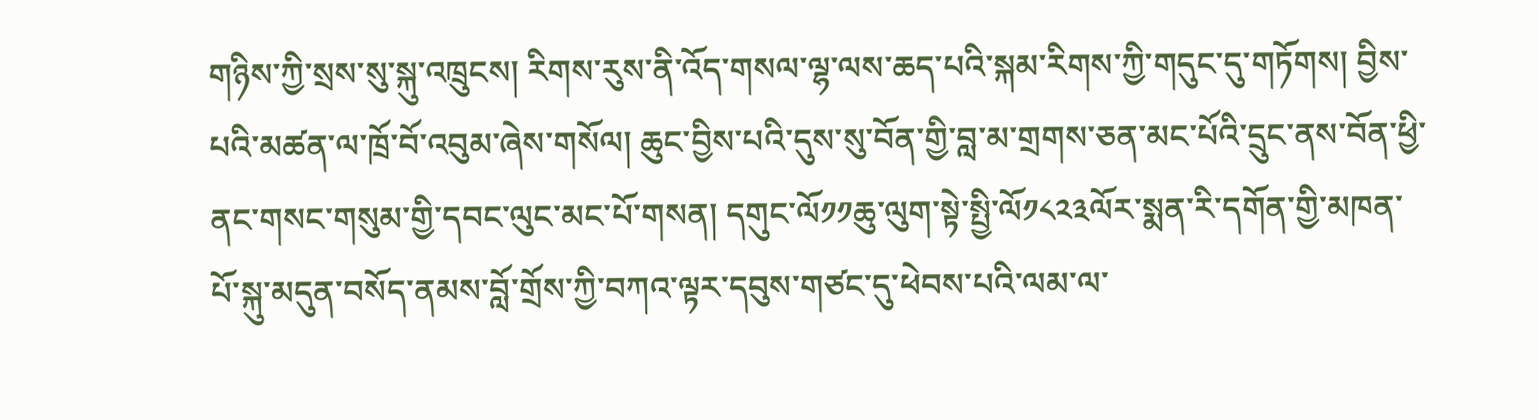གཉིས་ཀྱི་སྲས་སུ་སྐུ་འཁྲུངས། རིགས་རུས་ནི་འོད་གསལ་ལྷ་ལས་ཆད་པའི་སྐམ་རིགས་ཀྱི་གདུང་དུ་གཏོགས། བྱིས་པའི་མཚན་ལ་ཁྲོ་བོ་འབུམ་ཞེས་གསོལ། ཆུང་བྱིས་པའི་དུས་སུ་བོན་གྱི་བླ་མ་གྲགས་ཅན་མང་པོའི་དྲུང་ནས་བོན་ཕྱི་ནང་གསང་གསུམ་གྱི་དབང་ལུང་མང་པོ་གསན། དགུང་ལོ༡༡ཆུ་ལུག་སྟེ་སྤྱི་ལོ༡༨༢༣ལོར་སྨན་རི་དགོན་གྱི་མཁན་པོ་སྐུ་མདུན་བསོད་ནམས་བློ་གྲོས་ཀྱི་བཀའ་ལྟར་དབུས་གཙང་དུ་ཕེབས་པའི་ལམ་ལ་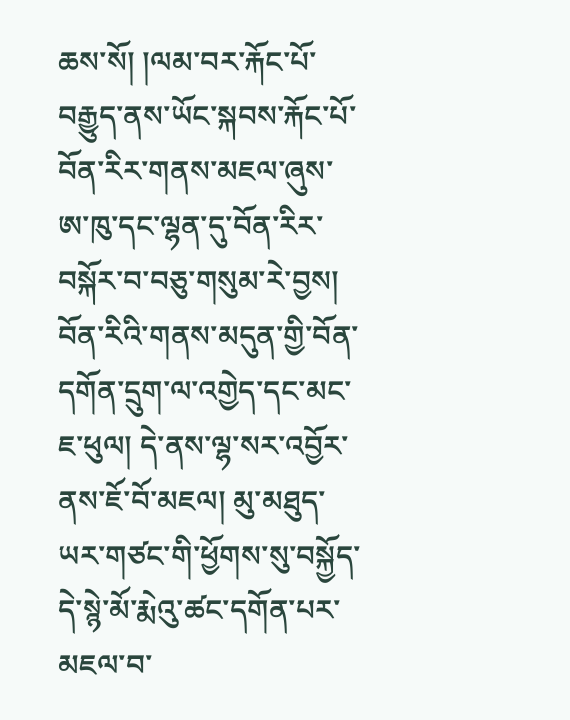ཆས་སོ། །ལམ་བར་རྐོང་པོ་བརྒྱུད་ནས་ཡོང་སྐབས་རྐོང་པོ་བོན་རིར་གནས་མཇལ་ཞུས་ཨ་ཁུ་དང་ལྷན་དུ་བོན་རིར་བསྐོར་བ་བཅུ་གསུམ་རེ་བྱས། བོན་རིའི་གནས་མདུན་གྱི་བོན་དགོན་དྲུག་ལ་འགྱེད་དང་མང་ཇ་ཕུལ། དེ་ནས་ལྷ་སར་འབྱོར་ནས་ཇོ་བོ་མཇལ། མུ་མཐུད་ཡར་གཙང་གི་ཕྱོགས་སུ་བསྐྱོད་དེ་སྙེ་མོ་རྨེའུ་ཚང་དགོན་པར་མཇལ་བ་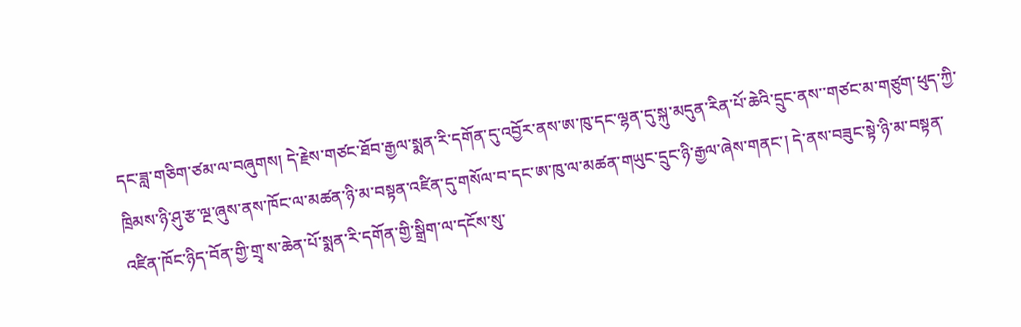དང་ཟླ་གཅིག་ཙམ་ལ་བཞུགས། དེ་རྗེས་གཙང་ཐོབ་རྒྱལ་སྨན་རི་དགོན་དུ་འབྱོར་ནས་ཨ་ཁུ་དང་ལྷན་དུ་སྐུ་མདུན་རིན་པོ་ཆེའི་དྲུང་ནས་་གཙང་མ་གཙུག་ཕུད་ཀྱི་ཁྲིམས་ཉི་ཤུ་རྩ་ལྔ་ཞུས་ནས་ཁོང་ལ་མཚན་ཉི་མ་བསྟན་འཛིན་དུ་གསོལ་བ་དང་ཨ་ཁུ་ལ་མཚན་གཡུང་དྲུང་ཉི་རྒྱལ་ཞེས་གནང་། དེ་ནས་བཟུང་སྟེ་ཉི་མ་བསྟན་འཛིན་ཁོང་ཉིད་བོན་གྱི་གྲྭ་ས་ཆེན་པོ་སྨན་རི་དགོན་གྱི་སྒྲིག་ལ་དངོས་སུ་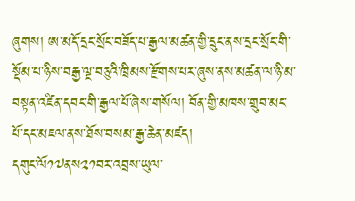ཞུགས། ཨ་མདོ་དྲང་སྲོང་བཟོད་པ་རྒྱལ་མཚན་གྱི་དྲུང་ནས་དྲང་སྲོང་གི་སྡོམ་པ་ཉིས་བརྒྱ་ལྔ་བཅུའི་ཁྲིམས་རྫོགས་པར་ཞུས་ནས་མཚན་ལ་ཉི་མ་བསྟན་འཛིན་དབང་གི་རྒྱལ་པོ་ཞེས་གསོལ། བོན་གྱི་མཁས་གྲུབ་མང་པོ་དང་མཇལ་ནས་ཐོས་བསམ་རྒྱ་ཆེན་མཛད།
དགུང་ལོ༡༧ནས༢༡བར་འབྲས་ཡུལ་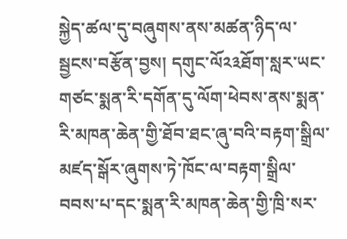སྐྱེད་ཚལ་དུ་བཞུགས་ནས་མཚན་ཉིད་ལ་སྦྱངས་བརྩོན་བྱས། དགུང་ལོ༢༣ཐོག་སླར་ཡང་གཙང་སྨན་རི་དགོན་དུ་ལོག་ཕེབས་ནས་སྨན་རི་མཁན་ཆེན་གྱི་ཐོབ་ཐང་ཞུ་བའི་བརྟག་སྒྲིལ་མཛད་སྒོར་ཞུགས་ཏེ་ཁོང་ལ་བརྟག་སྒྲིལ་བབས་པ་དང་སྨན་རི་མཁན་ཆེན་གྱི་ཁྲི་སར་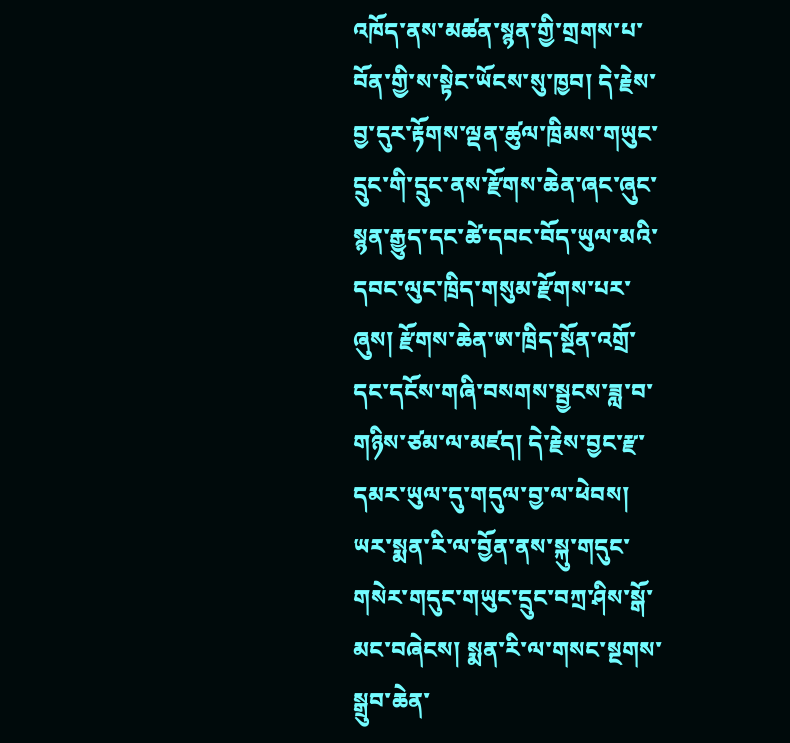འཁོད་ནས་མཚན་སྙན་གྱི་གྲགས་པ་བོན་གྱི་ས་སྟེང་ཡོངས་སུ་ཁྱབ། དེ་རྗེས་བྱ་དུར་རྟོགས་ལྡན་ཚུལ་ཁྲིམས་གཡུང་དྲུང་གི་དྲུང་ནས་རྫོགས་ཆེན་ཞང་ཞུང་སྙན་རྒྱུད་དང་ཚེ་དབང་བོད་ཡུལ་མའི་དབང་ལུང་ཁྲིད་གསུམ་རྫོགས་པར་ཞུས། རྫོགས་ཆེན་ཨ་ཁྲིད་སྔོན་འགྲོ་དང་དངོས་གཞི་བསགས་སྦྱངས་ཟླ་བ་གཉིས་ཙམ་ལ་མཛད། དེ་རྗེས་བྱང་རྫ་དམར་ཡུལ་དུ་གདུལ་བྱ་ལ་ཕེབས། ཡར་སྨན་རི་ལ་བྱོན་ནས་སྐུ་གདུང་གསེར་གདུང་གཡུང་དྲུང་བཀྲ་ཤིས་སྒོ་མང་བཞེངས། སྨན་རི་ལ་གསང་སྔགས་སྒྲུབ་ཆེན་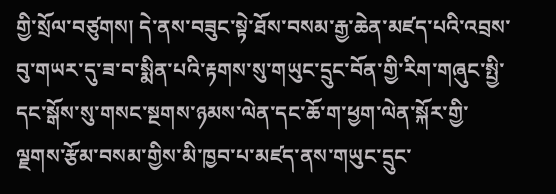གྱི་སྲོལ་བཙུགས། དེ་ནས་བཟུང་སྟེ་ཐོས་བསམ་རྒྱ་ཆེན་མཛད་པའི་འབྲས་བུ་གཡར་དུ་ཟ་བ་སྨིན་པའི་རྟགས་སུ་གཡུང་དྲུང་བོན་གྱི་རིག་གཞུང་སྤྱི་དང་སྒོས་སུ་གསང་སྔགས་ཉམས་ལེན་དང་ཆོ་ག་ཕྱག་ལེན་སྐོར་གྱི་ལྗགས་རྩོམ་བསམ་གྱིས་མི་ཁྱབ་པ་མཛད་ནས་གཡུང་དྲུང་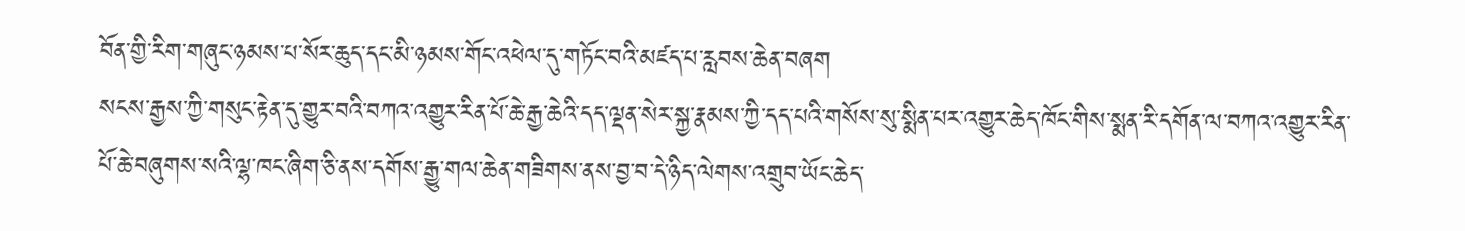བོན་གྱི་རིག་གཞུང་ཉམས་པ་སོར་ཆུད་དང་མི་ཉམས་གོང་འཕེལ་དུ་གཏོང་བའི་མཛད་པ་རླབས་ཆེན་བཞག
སངས་རྒྱས་ཀྱི་གསུང་རྟེན་དུ་གྱུར་བའི་བཀའ་འགྱུར་རིན་པོ་ཆེ་རྒྱ་ཆེའི་དད་ལྡན་སེར་སྐྱ་རྣམས་ཀྱི་དད་པའི་གསོས་སུ་སྨིན་པར་འགྱུར་ཆེད་ཁོང་གིས་སྨན་རི་དགོན་ལ་བཀའ་འགྱུར་རིན་པོ་ཆེ་བཞུགས་སའི་ལྷ་ཁང་ཞིག་ཅི་ནས་དགོས་རྒྱུ་གལ་ཆེན་གཟིགས་ནས་བྱ་བ་དེ་ཉིད་ལེགས་འགྲུབ་ཡོང་ཆེད་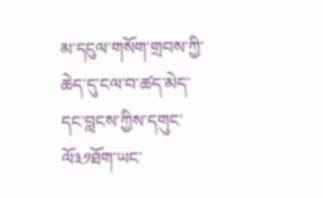མ་དངུལ་གསོག་གྲབས་ཀྱི་ཆེད་དུ་ངལ་བ་ཚད་མེད་དང་བླངས་ཀྱིས་དགུང་ལོ༣༡ཐོག་ཡང་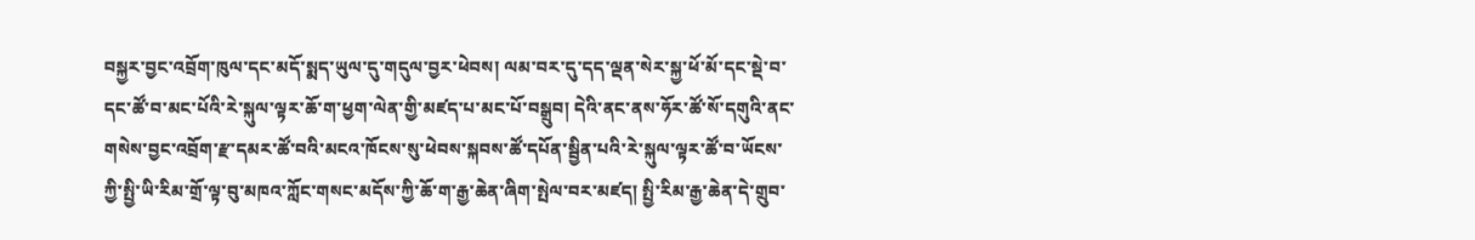བསྐྱར་བྱང་འབྲོག་ཁུལ་དང་མདོ་སྨད་ཡུལ་དུ་གདུལ་བྱར་ཕེབས། ལམ་བར་དུ་དད་ལྡན་སེར་སྐྱ་ཕོ་མོ་དང་སྡེ་བ་དང་ཚོ་བ་མང་པོའི་རེ་སྐུལ་ལྟར་ཆོ་ག་ཕྱག་ལེན་གྱི་མཛད་པ་མང་པོ་བསྒྲུབ། དེའི་ནང་ནས་ཧོར་ཚོ་སོ་དགུའི་ནང་གསེས་བྱང་འབྲོག་རྫ་དམར་ཚོ་བའི་མངའ་ཁོངས་སུ་ཕེབས་སྐབས་ཚོ་དཔོན་སྦྱིན་པའི་རེ་སྐུལ་ལྟར་ཚོ་བ་ཡོངས་ཀྱི་སྤྱི་ཡི་རིམ་གྲོ་ལྟ་བུ་མཁའ་ཀློང་གསང་མདོས་ཀྱི་ཆོ་ག་རྒྱ་ཆེན་ཞིག་སྤེལ་བར་མཛད། སྤྱི་རིམ་རྒྱ་ཆེན་དེ་གྲུབ་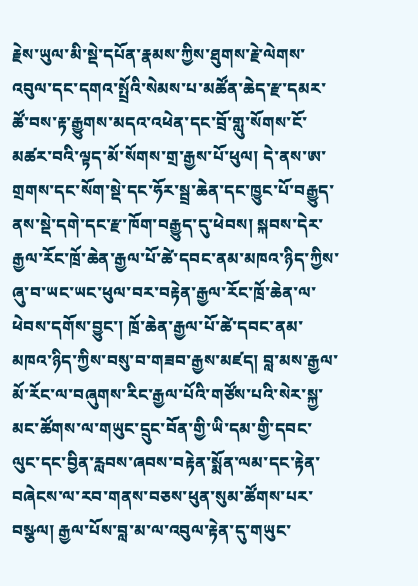རྗེས་ཡུལ་མི་སྡེ་དཔོན་རྣམས་ཀྱིས་ཐུགས་རྗེ་ལེགས་འབུལ་དང་དགའ་སྤྲོའི་སེམས་པ་མཚོན་ཆེད་རྫ་དམར་ཚོ་བས་རྟ་རྒྱུགས་མདའ་འཕེན་དང་བྲོ་གླུ་སོགས་ངོ་མཚར་བའི་ལྟད་མོ་སོགས་གྲ་རྒྱས་པོ་ཕུལ། དེ་ནས་ཨ་གྲགས་དང་སོག་སྡེ་དང་ཧོར་སྦྲ་ཆེན་དང་ཁྱུང་པོ་བརྒྱུད་ནས་སྡེ་དགེ་དང་རྫ་ཁོག་བརྒྱུད་དུ་ཕེབས། སྐབས་དེར་རྒྱལ་རོང་ཁྲོ་ཆེན་རྒྱལ་པོ་ཚེ་དབང་ནམ་མཁའ་ཉིད་ཀྱིས་ཞུ་བ་ཡང་ཡང་ཕུལ་བར་བརྟེན་རྒྱལ་རོང་ཁྲོ་ཆེན་ལ་ཕེབས་དགོས་བྱུང་། ཁྲོ་ཆེན་རྒྱལ་པོ་ཚེ་དབང་ནམ་མཁའ་ཉིད་ཀྱིས་བསུ་བ་གཟབ་རྒྱས་མཛད། བླ་མས་རྒྱལ་མོ་རོང་ལ་བཞུགས་རིང་རྒྱལ་པོའི་གཙོས་པའི་སེར་སྐྱ་མང་ཚོགས་ལ་གཡུང་དྲུང་བོན་གྱི་ཡི་དམ་གྱི་དབང་ལུང་དང་བྱིན་རླབས་ཞབས་བརྟེན་སྨོན་ལམ་དང་རྟེན་བཞེངས་ལ་རབ་གནས་བཅས་ཕུན་སུམ་ཚོགས་པར་བསྩལ། རྒྱལ་པོས་བླ་མ་ལ་འབུལ་རྟེན་དུ་གཡུང་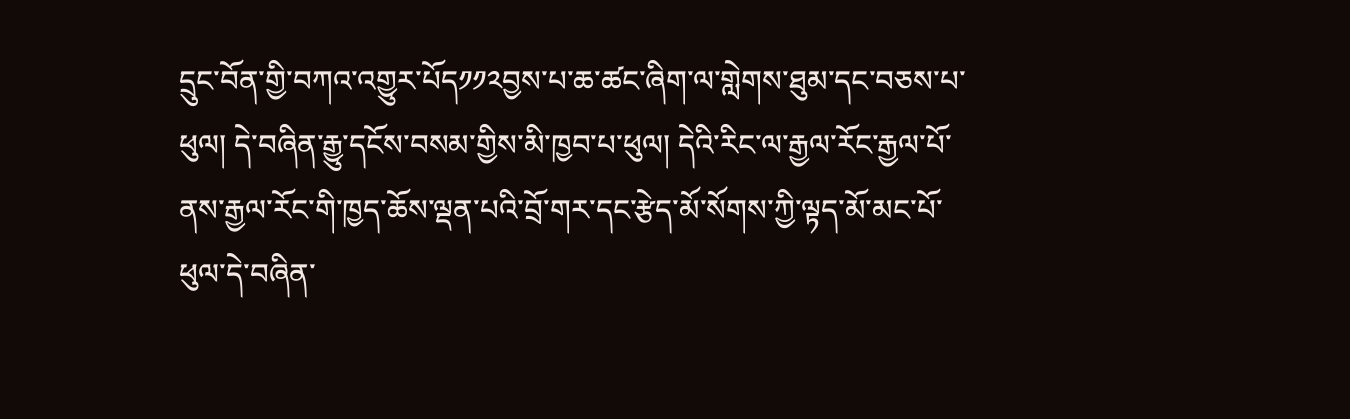དྲུང་བོན་གྱི་བཀའ་འགྱུར་པོད༡༡༢བྱས་པ་ཆ་ཚང་ཞིག་ལ་གླེགས་ཐུམ་དང་བཅས་པ་ཕུལ། དེ་བཞིན་རྒྱུ་དངོས་བསམ་གྱིས་མི་ཁྱབ་པ་ཕུལ། དེའི་རིང་ལ་རྒྱལ་རོང་རྒྱལ་པོ་ནས་རྒྱལ་རོང་གི་ཁྱད་ཆོས་ལྡན་པའི་བྲོ་གར་དང་རྩེད་མོ་སོགས་ཀྱི་ལྟད་མོ་མང་པོ་ཕུལ་དེ་བཞིན་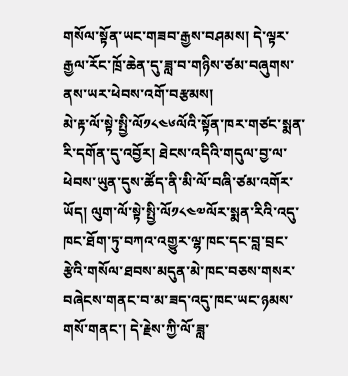གསོལ་སྟོན་ཡང་གཟབ་རྒྱས་བཤམས། དེ་ལྟར་རྒྱལ་རོང་ཁྲོ་ཆེན་དུ་ཟླ་བ་གཉིས་ཙམ་བཞུགས་ནས་ཡར་ཕེབས་འགོ་བརྩམས།
མེ་རྟ་ལོ་སྟེ་སྤྱི་ལོ༡༨༤༦ལོའི་སྟོན་ཁར་གཙང་སྨན་རི་དགོན་དུ་འབྱོར། ཐེངས་འདིའི་གདུལ་བྱ་ལ་ཕེབས་ཡུན་དུས་ཚོད་ནི་མི་ལོ་བཞི་ཙམ་འགོར་ཡོད། ལུག་ལོ་སྟེ་སྤྱི་ལོ༡༨༤༧ལོར་སྨན་རིའི་འདུ་ཁང་ཐོག་ཏུ་བཀའ་འགྱུར་ལྷ་ཁང་དང་བླ་བྲང་རྩེའི་གསོལ་ཐབས་མདུན་མེ་ཁང་བཅས་གསར་བཞེངས་གནང་བ་མ་ཟད་འདུ་ཁང་ཡང་ཉམས་གསོ་གནང་། དེ་རྗེས་ཀྱི་ལོ་ཟླ་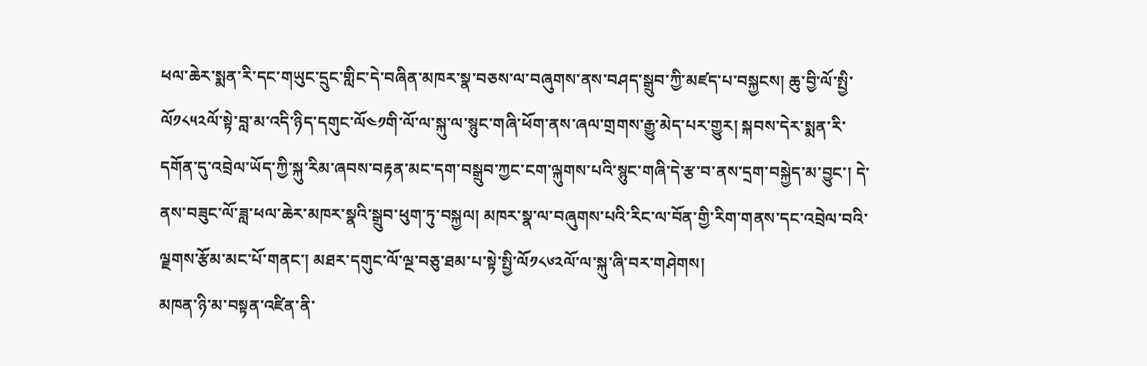ཕལ་ཆེར་སྨན་རི་དང་གཡུང་དྲུང་གླིང་དེ་བཞིན་མཁར་སྣ་བཅས་ལ་བཞུགས་ནས་བཤད་སྒྲུབ་ཀྱི་མཛད་པ་བསྐྱངས། ཆུ་བྱི་ལོ་སྤྱི་ལོ༡༨༥༢ལོ་སྟེ་བླ་མ་འདི་ཉིད་དགུང་ལོ༤༡གི་ལོ་ལ་སྐུ་ལ་སྙུང་གཞི་ཕོག་ནས་ཞལ་གྲགས་རྒྱུ་མེད་པར་གྱུར། སྐབས་དེར་སྨན་རི་དགོན་དུ་འབྲེལ་ཡོད་ཀྱི་སྐུ་རིམ་ཞབས་བརྟན་མང་དག་བསྒྲུབ་ཀྱང་ངག་ལྐུགས་པའི་སྙུང་གཞི་དེ་རྩ་བ་ནས་དྲག་བསྐྱེད་མ་བྱུང་། དེ་ནས་བཟུང་ལོ་ཟླ་ཕལ་ཆེར་མཁར་སྣའི་སྒྲུབ་ཕུག་ཏུ་བསྐྱལ། མཁར་སྣ་ལ་བཞུགས་པའི་རིང་ལ་བོན་གྱི་རིག་གནས་དང་འབྲེལ་བའི་ལྗགས་རྩོམ་མང་པོ་གནང་། མཐར་དགུང་ལོ་ལྔ་བཅུ་ཐམ་པ་སྟེ་སྤྱི་ལོ༡༨༦༢ལོ་ལ་སྐུ་ཞི་བར་གཤེགས།
མཁན་ཉི་མ་བསྟན་འཛིན་ནི་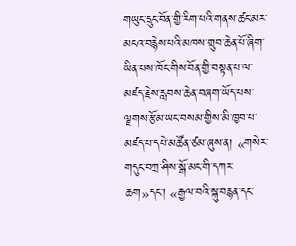གཡུང་དྲུང་བོན་གྱི་རིག་པའི་གནས་ཚང་མར་མངའ་བརྙེས་པའི་མཁས་གྲུབ་ཆེན་པོ་ཞིག་ཡིན་པས་ཁོང་གིས་བོན་གྱི་བསྟན་པ་ལ་མཛད་རྗེས་རླབས་ཆེན་བཞག་ཡོད་པས་ལྗགས་རྩོམ་ཡང་བསམ་གྱིས་མི་ཁྱབ་པ་མཛད་པ་དཔེ་མཚོན་ཙམ་ཞུས་ན། «གསེར་གདུང་བཀྲ་ཤིས་སྒོ་མང་གི་དཀར་ཆག»དང་། «རྒྱལ་བའི་སྐུ་བརྙན་དང་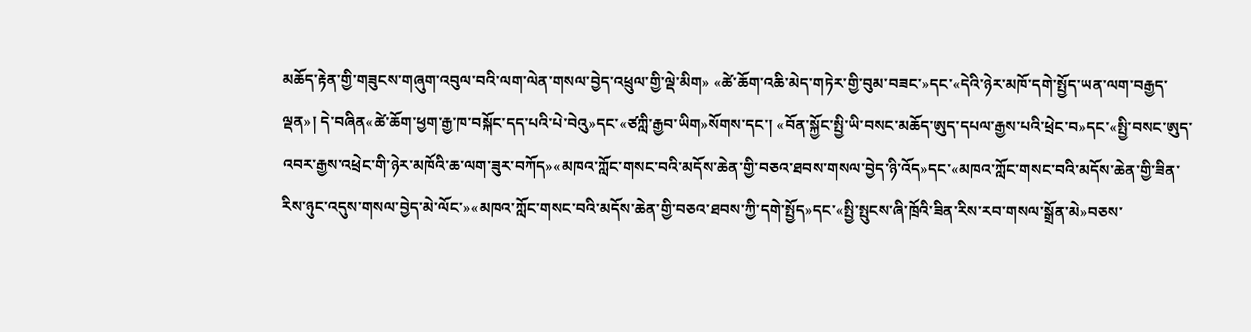མཆོད་རྟེན་གྱི་གཟུངས་གཞུག་འབུལ་བའི་ལག་ལེན་གསལ་བྱེད་འཕྲུལ་གྱི་ལྡེ་མིག» «ཚེ་ཆོག་འཆི་མེད་གཏེར་གྱི་བུམ་བཟང་»དང་«དེའི་ཉེར་མཁོ་དགེ་སྤྱོད་ཡན་ལག་བརྒྱད་ལྡན»། དེ་བཞིན«ཚེ་ཆོག་ཕྱག་རྒྱ་ཁ་བསྐོང་དད་པའི་པེ་བེའུ»དང་«ཙཀླི་རྒྱབ་ཡིག»སོགས་དང་། «བོན་སྐྱོང་སྤྱི་ཡི་བསང་མཆོད་ཨུད་དཔལ་རྒྱས་པའི་ཕྲེང་བ»དང་«སྤྱི་བསང་ཨུད་འབར་རྒྱས་འཕྲེང་གི་ཉེར་མཁོའི་ཆ་ལག་ཟུར་བཀོད»«མཁའ་ཀློང་གསང་བའི་མདོས་ཆེན་གྱི་བཅའ་ཐབས་གསལ་བྱེད་ཉི་འོད»དང་«མཁའ་ཀློང་གསང་བའི་མདོས་ཆེན་གྱི་ཟིན་རིས་ཉུང་འདུས་གསལ་བྱེད་མེ་ལོང་»«མཁའ་ཀློང་གསང་བའི་མདོས་ཆེན་གྱི་བཅའ་ཐབས་ཀྱི་དགེ་སྤྱོད»དང་«སྤྱི་སྤུངས་ཞི་ཁྲོའི་ཟིན་རིས་རབ་གསལ་སྒྲོན་མེ»བཅས་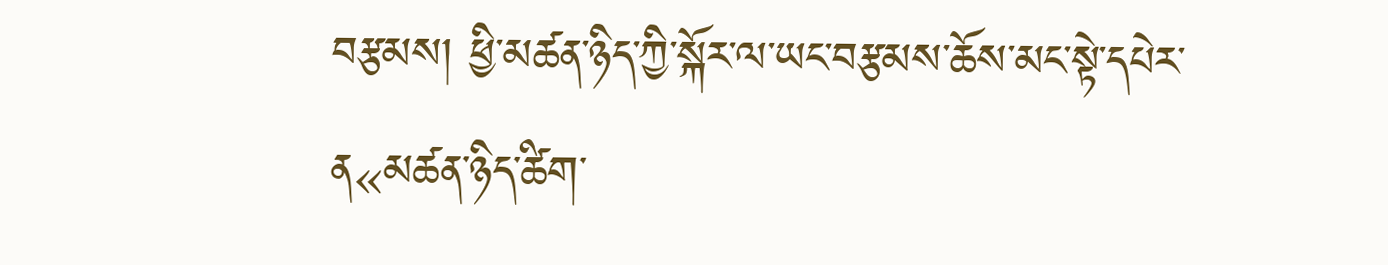བརྩམས། ཕྱི་མཚན་ཉིད་ཀྱི་སྐོར་ལ་ཡང་བརྩམས་ཆོས་མང་སྟེ་དཔེར་ན«མཚན་ཉིད་ཚིག་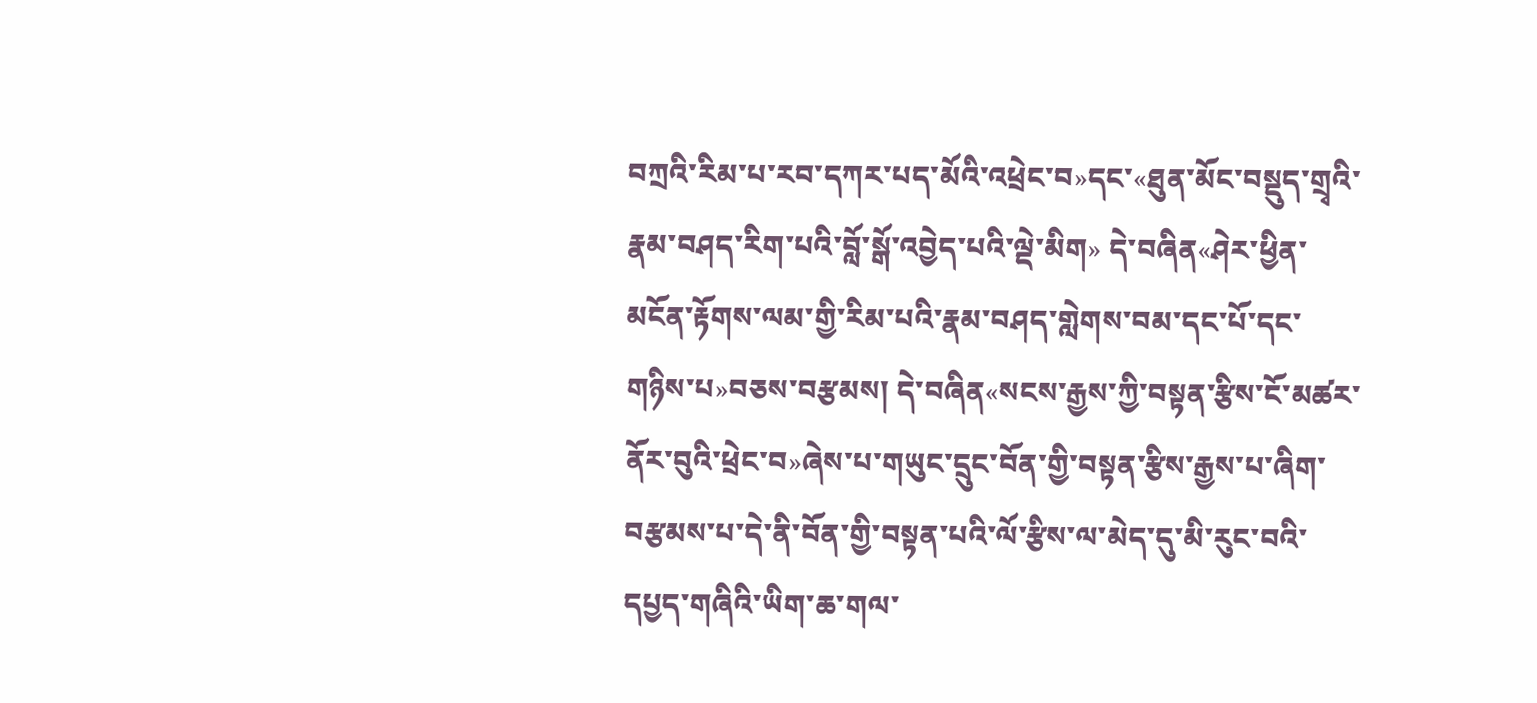བཀྲའི་རིམ་པ་རབ་དཀར་པད་མོའི་འཕྲེང་བ»དང་«ཐུན་མོང་བསྡུད་གྲྭའི་རྣམ་བཤད་རིག་པའི་བློ་སྒོ་འབྱེད་པའི་ལྡེ་མིག» དེ་བཞིན«ཤེར་ཕྱིན་མངོན་རྟོགས་ལམ་གྱི་རིམ་པའི་རྣམ་བཤད་གླེགས་བམ་དང་པོ་དང་གཉིས་པ»བཅས་བརྩམས། དེ་བཞིན«སངས་རྒྱས་ཀྱི་བསྟན་རྩིས་ངོ་མཚར་ནོར་བུའི་ཕྲེང་བ»ཞེས་པ་གཡུང་དྲུང་བོན་གྱི་བསྟན་རྩིས་རྒྱས་པ་ཞིག་བརྩམས་པ་དེ་ནི་བོན་གྱི་བསྟན་པའི་ལོ་རྩིས་ལ་མེད་དུ་མི་རུང་བའི་དཔྱད་གཞིའི་ཡིག་ཆ་གལ་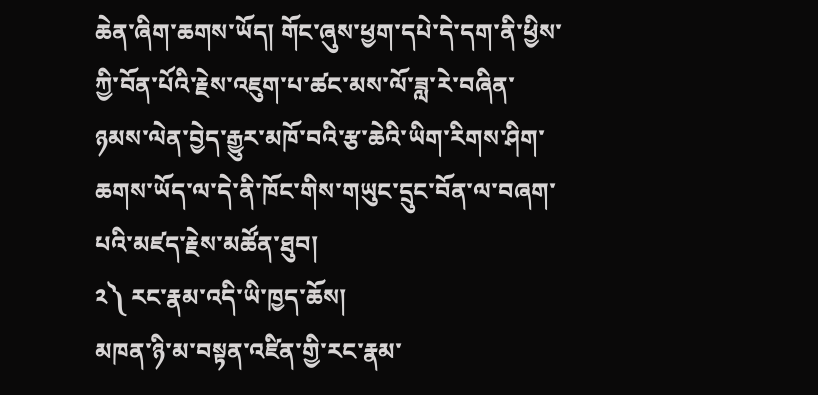ཆེན་ཞིག་ཆགས་ཡོད། གོང་ཞུས་ཕྱག་དཔེ་དེ་དག་ནི་ཕྱིས་ཀྱི་བོན་པོའི་རྗེས་འཇུག་པ་ཚང་མས་ལོ་ཟླ་རེ་བཞིན་ཉམས་ལེན་བྱེད་རྒྱུར་མཁོ་བའི་རྩ་ཆེའི་ཡིག་རིགས་ཤིག་ཆགས་ཡོད་ལ་དེ་ནི་ཁོང་གིས་གཡུང་དྲུང་བོན་ལ་བཞག་པའི་མཛད་རྗེས་མཚོན་ཐུབ།
༢༽ རང་རྣམ་འདི་ཡི་ཁྱད་ཆོས།
མཁན་ཉི་མ་བསྟན་འཛིན་གྱི་རང་རྣམ་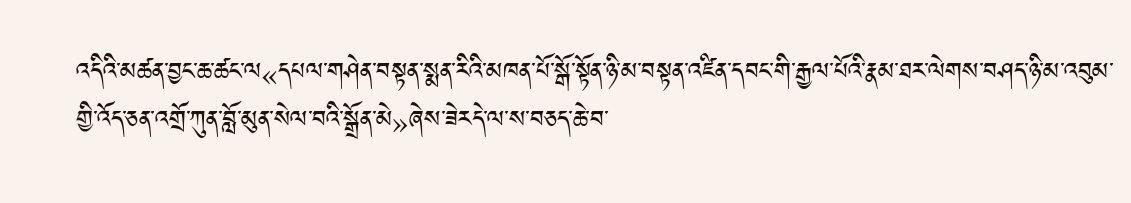འདིའི་མཚན་བྱང་ཆ་ཚང་ལ«དཔལ་གཤེན་བསྟན་སྨན་རིའི་མཁན་པོ་སྒོ་སྟོན་ཉི་མ་བསྟན་འཛིན་དབང་གི་རྒྱལ་པོའི་རྣམ་ཐར་ལེགས་བཤད་ཉི་མ་འབུམ་གྱི་འོད་ཅན་འགྲོ་ཀུན་བློ་མུན་སེལ་བའི་སྒྲོན་མེ»ཞེས་ཟེརདེ་ལ་ས་བཅད་ཆེ་བ་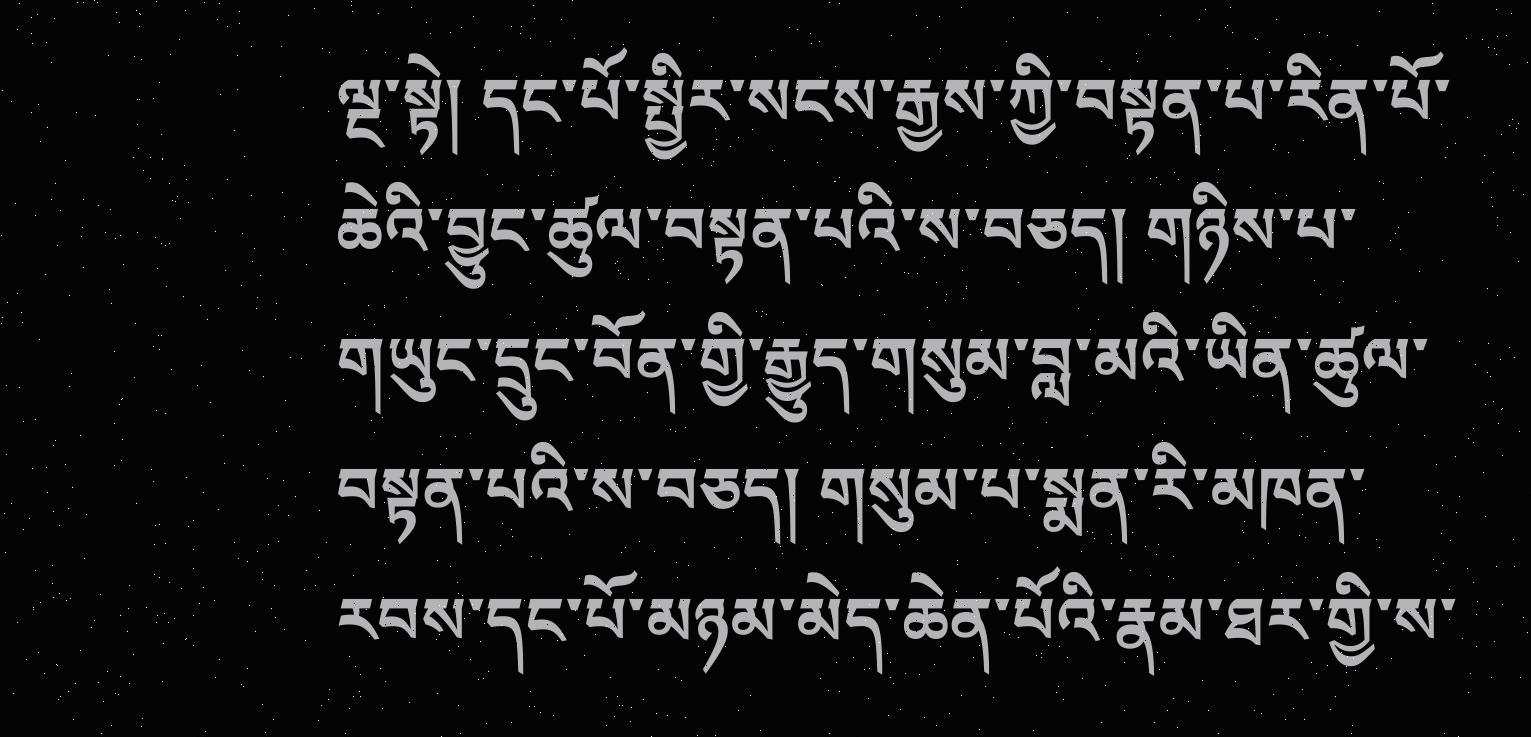ལྔ་སྟེ། དང་པོ་སྤྱིར་སངས་རྒྱས་ཀྱི་བསྟན་པ་རིན་པོ་ཆེའི་བྱུང་ཚུལ་བསྟན་པའི་ས་བཅད། གཉིས་པ་གཡུང་དྲུང་བོན་གྱི་རྒྱུད་གསུམ་བླ་མའི་ཡིན་ཚུལ་བསྟན་པའི་ས་བཅད། གསུམ་པ་སྨན་རི་མཁན་རབས་དང་པོ་མཉམ་མེད་ཆེན་པོའི་རྣམ་ཐར་གྱི་ས་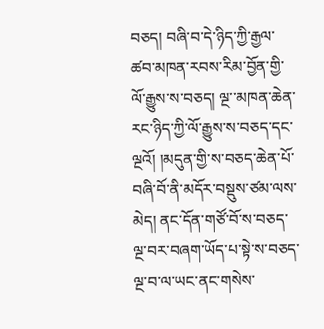བཅད། བཞི་བ་དེ་ཉིད་ཀྱི་རྒྱལ་ཚབ་མཁན་རབས་རིམ་བྱོན་གྱི་ལོ་རྒྱུས་ས་བཅད། ལྔ་་མཁན་ཆེན་རང་ཉིད་ཀྱི་ལོ་རྒྱུས་ས་བཅད་དང་ལྔའོ། །མདུན་གྱི་ས་བཅད་ཆེན་པོ་བཞི་བོ་ནི་མདོར་བསྡུས་ཙམ་ལས་མེད། ནང་དོན་གཙོ་བོ་ས་བཅད་ལྔ་བར་བཞག་ཡོད་པ་སྟེ་ས་བཅད་ལྔ་བ་ལ་ཡང་ནང་གསེས་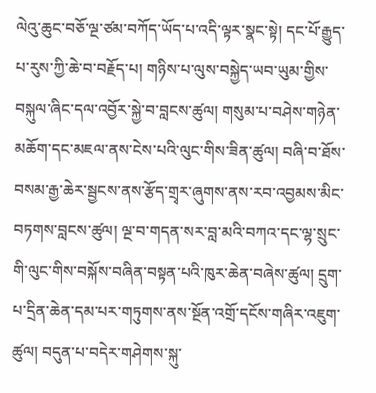ལེའུ་ཆུང་བཅོ་ལྔ་ཙམ་བཀོད་ཡོད་པ་འདི་ལྟར་སྣང་སྟེ། དང་པོ་རྒྱུད་པ་རུས་ཀྱི་ཆེ་བ་བརྗོད་པ། གཉིས་པ་ལུས་བསྐྱེད་ཡབ་ཡུམ་གྱིས་བསྐུལ་ཞིང་དལ་འབྱོར་སྐྱེ་བ་བླངས་ཚུལ། གསུམ་པ་བཤེས་གཉེན་མཆོག་དང་མཇལ་ནས་ངེས་པའི་ལུང་གིས་ཟིན་ཚུལ། བཞི་བ་ཐོས་བསམ་རྒྱ་ཆེར་སྦྱངས་ནས་རྩོད་གྲྭར་ཞུགས་ནས་རབ་འབྱམས་མིང་བཏགས་བླངས་ཚུལ། ལྔ་བ་གདན་སར་བླ་མའི་བཀའ་དང་ལྷ་སྲུང་གི་ལུང་གིས་བསྐོས་བཞིན་བསྟན་པའི་ཁུར་ཆེན་བཞེས་ཚུལ། དྲུག་པ་དྲིན་ཆེན་དམ་པར་གཏུགས་ནས་སྔོན་འགྲོ་དངོས་གཞིར་འཇུག་ཚུལ། བདུན་པ་བདེར་གཤེགས་སྐུ་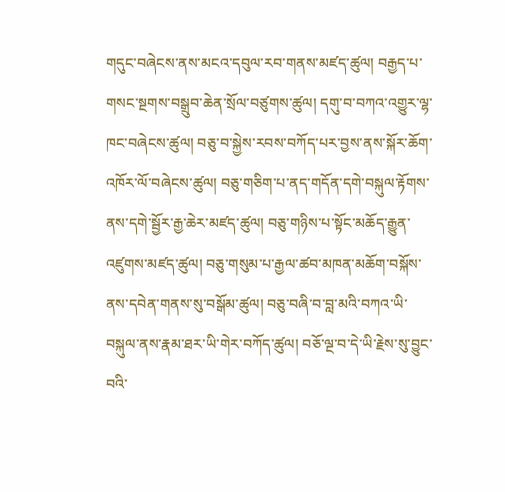གདུང་བཞེངས་ནས་མངའ་དབུལ་རབ་གནས་མཛད་ཚུལ། བརྒྱད་པ་གསང་སྔགས་བསྒྲུབ་ཆེན་སྲོལ་བཙུགས་ཚུལ། དགུ་བ་བཀའ་འགྱུར་ལྷ་ཁང་བཞེངས་ཚུལ། བཅུ་བ་སྐྱེས་རབས་བཀོད་པར་བྱས་ནས་སྐོར་ཆོག་འཁོར་ལོ་བཞེངས་ཚུལ། བཅུ་གཅིག་པ་ནད་གདོན་དགེ་བསྐུལ་རྟོགས་ནས་དགེ་སྦྱོར་རྒྱ་ཆེར་མཛད་ཚུལ། བཅུ་གཉིས་པ་སྟོང་མཆོད་རྒྱུན་འཛུགས་མཛད་ཚུལ། བཅུ་གསུམ་པ་རྒྱལ་ཚབ་མཁན་མཆོག་བསྐོས་ནས་དབེན་གནས་སུ་བསྒོམ་ཚུལ། བཅུ་བཞི་བ་བླ་མའི་བཀའ་ཡི་བསྐུལ་ནས་རྣམ་ཐར་ཡི་གེར་བཀོད་ཚུལ། བཅོ་ལྔ་བ་དེ་ཡི་རྗེས་སུ་བྱུང་བའི་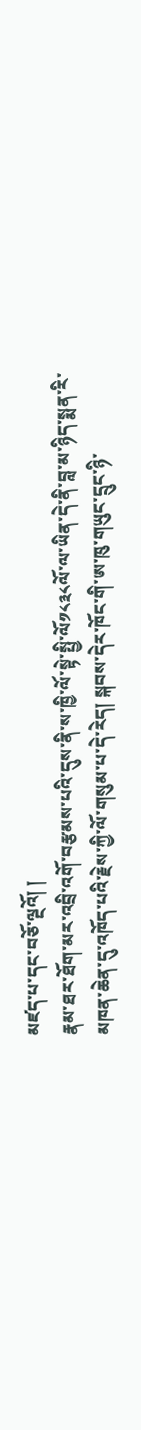མཛད་པ་དང་བཅོ་ལྔའོ། །
རྣམ་ཐར་ཐོག་མར་འབྲི་འགོ་བརྩམས་པའི་དུས་ནི་ས་ཁྱི་ལོ་སྟེ་སྤྱི་ལོ༡༨༣༨ལོ་ལ་ཡིན་དེ་ནི་བླ་མ་ཉིད་སྨན་རི་མཁན་ཆེན་དུ་འཁོད་པའི་རྗེས་ཀྱི་ལོ་གསུམ་པ་དེ་རེད། སྐབས་དེར་ཁོང་གི་ཨ་ཁུ་གཡུང་དྲུང་ཉི་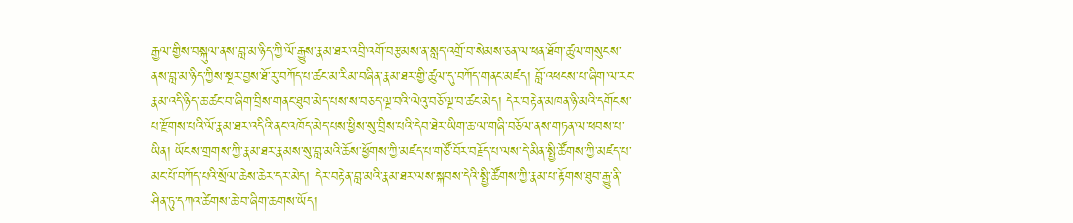རྒྱལ་གྱིས་བསྐུལ་ནས་བླ་མ་ཉིད་ཀྱི་ལོ་རྒྱུས་རྣམ་ཐར་འབྲི་འགོ་བརྩམས་ན་སླད་འགྲོ་བ་སེམས་ཅན་ལ་ཕན་ཐོག་ཚུལ་གསུངས་ནས་བླ་མ་ཉིད་ཀྱིས་སྔར་བྱས་ཐོ་རུ་བཀོད་པ་ཚང་མ་རིམ་བཞིན་རྣམ་ཐར་གྱི་ཚུལ་དུ་བཀོད་གནང་མཛད། བློ་འཕངས་པ་ཞིག་ལ་རང་རྣམ་འདི་ཉིད་ཆ་ཚང་བ་ཞིག་བྲིས་གནང་ཐུབ་མེད་པས་ས་བཅད་ལྔ་བའི་ལེའུ་བཅོ་ལྔ་བ་ཚང་མེད། དེར་བརྟེན་མཁན་ཉི་མའི་དགོངས་པ་རྫོགས་པའི་ལོ་རྣམ་ཐར་འདིའི་ནང་འཁོད་མེད་པས་ཕྱིས་སུ་བྲིས་པའི་དེབ་ཐེར་ཡིག་ཆ་ལ་གཞི་བཅོལ་ནས་གཏན་ལ་ཕབས་པ་ཡིན། ཡོངས་གྲགས་ཀྱི་རྣམ་ཐར་རྣམས་སུ་བླ་མའི་ཆོས་ཕྱོགས་ཀྱི་མཛད་པ་གཙོ་བོར་བརྗོད་པ་ལས་དེ་མིན་སྤྱི་ཚོགས་ཀྱི་མཛད་པ་མང་པོ་བཀོད་པའི་སྲོལ་ཆེས་ཆེར་དར་མེད། དེར་བརྟེན་བླ་མའི་རྣམ་ཐར་ལས་སྐབས་དེའི་སྤྱི་ཚོགས་ཀྱི་རྣམ་པ་རྟོགས་ཐུབ་རྒྱུ་ནི་ཤིན་ཏུ་དཀའ་ཚེགས་ཆེ་བ་ཞིག་ཆགས་ཡོད།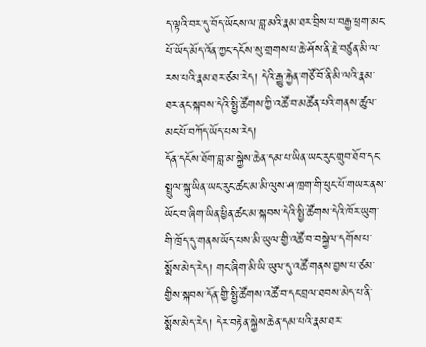ད་ལྟའི་བར་དུ་བོད་ཡོངས་ལ་བླ་མའི་རྣམ་ཐར་བྲིས་པ་བརྒྱ་ཕྲག་མང་པོ་ཡོད་མོད་འོན་ཀྱང་དངོས་སུ་གྲགས་པ་ཆེ་ཤོས་ནི་རྗེ་བཙུན་མི་ལ་རས་པའི་རྣམ་ཐར་ཙམ་རེད། དེའི་རྒྱུ་རྐྱེན་གཙོ་བོ་ནི་མི་ལའི་རྣམ་ཐར་ནང་སྐབས་དེའི་སྤྱི་ཚོགས་ཀྱི་འཚོ་བ་མཚོན་པའི་གནས་ཚུལ་མང་པོ་བཀོད་ཡོད་པས་རེད།
དོན་དངོས་ཐོག་བླ་མ་སྐྱེས་ཆེན་དམ་པ་ཡིན་ཡང་རུང་གྲུབ་ཐོབ་དང་སྤྲུལ་སྐུ་ཡིན་ཡང་རུང་ཚང་མ་མི་ལུས་ཤ་ཁྲག་གི་ཕུང་པོ་གཡར་ནས་ཡོང་བ་ཞིག་ཡིན་ཕྱིན་ཚང་མ་སྐབས་དེའི་སྤྱི་ཚོགས་དེའི་ཁོར་ཡུག་གི་ཁྲོད་དུ་གནས་ཡོད་པས་མི་ཡུལ་གྱི་འཚོ་བ་བསྐྱེལ་དགོས་པ་སྨོས་མེད་རེད། གང་ཞིག་མི་ཡི་ཡུལ་དུ་འཚོ་གནས་བྱས་པ་ཙམ་གྱིས་སྐབས་དོན་གྱི་སྤྱི་ཚོགས་འཚོ་བ་དང་བྲལ་ཐབས་མེད་པ་ནི་སྨོས་མེད་རེད། དེར་བརྟེན་སྐྱེས་ཆེན་དམ་པའི་རྣམ་ཐར་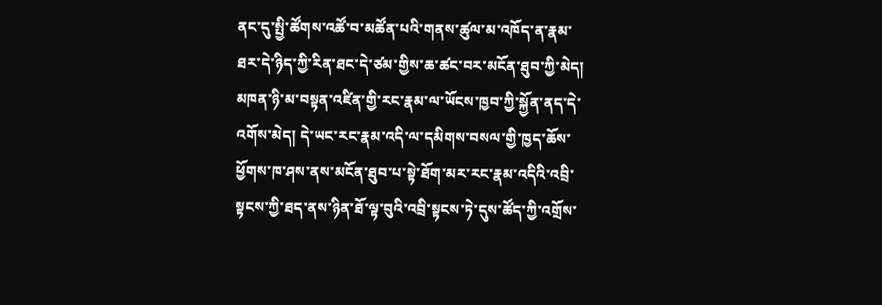ནང་དུ་སྤྱི་ཚོགས་འཚོ་བ་མཚོན་པའི་གནས་ཚུལ་མ་འཁོད་ན་རྣམ་ཐར་དེ་ཉིད་ཀྱི་རིན་ཐང་དེ་ཙམ་གྱིས་ཆ་ཚང་བར་མངོན་ཐུབ་ཀྱི་མེད། མཁན་ཉི་མ་བསྟན་འཛིན་གྱི་རང་རྣམ་ལ་ཡོངས་ཁྱབ་ཀྱི་སྐྱོན་ནད་དེ་འགོས་མེད། དེ་ཡང་རང་རྣམ་འདི་ལ་དམིགས་བསལ་གྱི་ཁྱད་ཆོས་ཕྱོགས་ཁ་ཤས་ནས་མངོན་ཐུབ་པ་སྟེ་ཐོག་མར་རང་རྣམ་འདིའི་འབྲི་སྟངས་ཀྱི་ཐད་ནས་ཉིན་ཐོ་ལྟ་བུའི་འབྲི་སྟངས་ཏེ་དུས་ཚོད་ཀྱི་འགྲོས་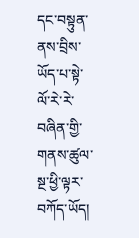དང་བསྟུན་ནས་བྲིས་ཡོད་པ་སྟེ་ལོ་རེ་རེ་བཞིན་གྱི་གནས་ཚུལ་སྔ་ཕྱི་ལྟར་བཀོད་ཡོད།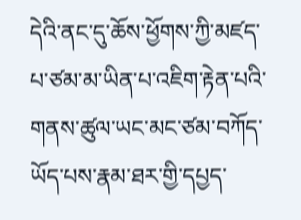དེའི་ནང་དུ་ཆོས་ཕྱོགས་ཀྱི་མཛད་པ་ཙམ་མ་ཡིན་པ་འཇིག་རྟེན་པའི་གནས་ཚུལ་ཡང་མང་ཙམ་བཀོད་ཡོད་པས་རྣམ་ཐར་གྱི་དཔྱད་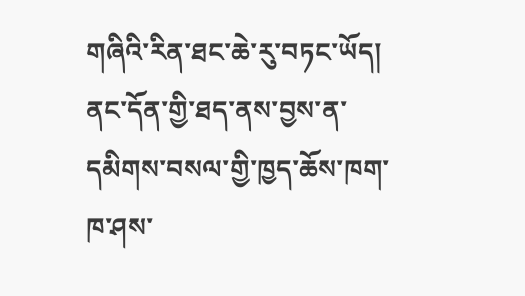གཞིའི་རིན་ཐང་ཆེ་རུ་བཏང་ཡོད། ནང་དོན་གྱི་ཐད་ནས་བྱས་ན་དམིགས་བསལ་གྱི་ཁྱད་ཆོས་ཁག་ཁ་ཤས་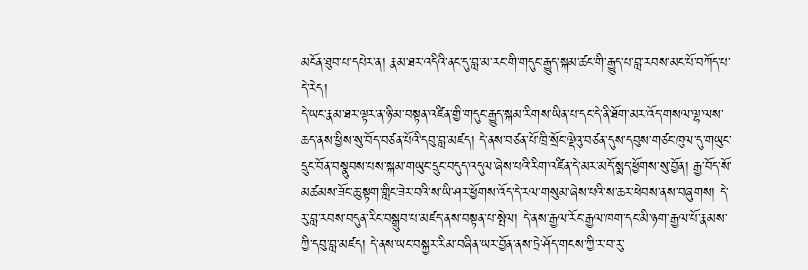མངོན་ཐུབ་པ་དཔེར་ན། རྣམ་ཐར་འདིའི་ནང་དུ་བླ་མ་རང་གི་གདུང་རྒྱུད་སྐམ་ཚང་གི་རྒྱུད་པ་བླ་རབས་མང་པོ་བཀོད་པ་དེ་རེད།
དེ་ཡང་རྣམ་ཐར་ལྟར་ན་ཉི་མ་བསྟན་འཛིན་གྱི་གདུང་རྒྱུད་སྐམ་རིགས་ཡིན་པ་དང་དེ་ནི་ཐོག་མར་འོད་གསལ་ལྷ་ལས་ཆད་ནས་ཕྱིས་སུ་བོད་བཙན་པོའི་དབུ་བླ་མཛད། དེ་ནས་བཙན་པོ་ཁྲི་སྲོང་ལྡེའུ་བཙན་དུས་དབུས་གཙང་ཁུལ་དུ་གཡུང་དྲུང་བོན་བསྣུབས་པས་སྐམ་གཡུང་དྲུང་བདུད་འདུལ་ཞེས་པའི་རིག་འཛིན་དེ་མར་མདོ་སྨད་ཕྱོགས་སུ་བྱོན། རྒྱ་བོད་སོ་མཚམས་ཟོང་ཆུ་སྟག་གླིང་ཟེར་བའི་ས་ཡི་ཤར་ཕྱོགས་འོད་དེ་རལ་གསུམ་ཞེས་པའི་ས་ཆར་ཕེབས་ནས་བཞུགས། དེ་རུ་བླ་རབས་བདུན་རིང་བསྒྲུབ་པ་མཛད་ནས་བསྟན་པ་སྤེལ། དེ་ནས་རྒྱལ་རོང་རྒྱལ་ཁག་དང་མི་ཉག་རྒྱལ་པོ་རྣམས་ཀྱི་དབུ་བླ་མཛད། དེ་ནས་ཡང་བསྐྱར་རིམ་བཞིན་ཡར་བྱོན་ནས་ཏྲེ་ཤོད་གངས་ཀྱི་ར་བ་རུ་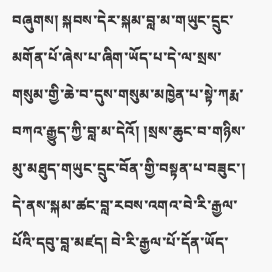བཞུགས། སྐབས་དེར་སྐམ་བླ་མ་གཡུང་དྲུང་མགོན་པོ་ཞེས་པ་ཞིག་ཡོད་པ་དེ་ལ་སྲས་གསུམ་གྱི་ཆེ་བ་དུས་གསུམ་མཁྱེན་པ་སྟེ་ཀརྨ་བཀའ་རྒྱུད་ཀྱི་བླ་མ་དེའོ། །སྲས་ཆུང་བ་གཉིས་མུ་མཐུད་གཡུང་དྲུང་བོན་གྱི་བསྟན་པ་བཟུང་། དེ་ནས་སྐམ་ཚང་བླ་རབས་འགའ་བེ་རི་རྒྱལ་པོའི་དབུ་བླ་མཛད། བེ་རི་རྒྱལ་པོ་དོན་ཡོད་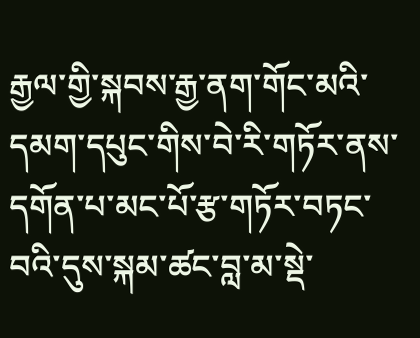རྒྱལ་གྱི་སྐབས་རྒྱ་ནག་གོང་མའི་དམག་དཔུང་གིས་བེ་རི་གཏོར་ནས་དགོན་པ་མང་པོ་རྩ་གཏོར་བཏང་བའི་དུས་སྐམ་ཚང་བླ་མ་སྡེ་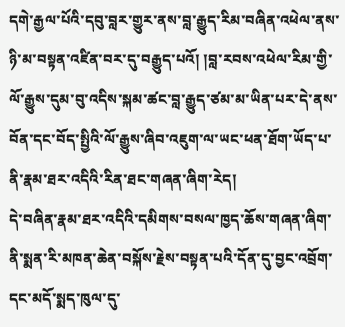དགེ་རྒྱལ་པོའི་དབུ་བླར་གྱུར་ནས་བླ་རྒྱུད་རིམ་བཞིན་འཕེལ་ནས་ཉི་མ་བསྟན་འཛིན་བར་དུ་བརྒྱུད་པའོ། །བླ་རབས་འཕེལ་རིམ་གྱི་ལོ་རྒྱུས་དུམ་བུ་འདིས་སྐམ་ཚང་བླ་རྒྱུད་ཙམ་མ་ཡིན་པར་དེ་ནས་བོན་དང་བོད་སྤྱིའི་ལོ་རྒྱུས་ཞིབ་འཇུག་ལ་ཡང་ཕན་ཐོག་ཡོད་པ་ནི་རྣམ་ཐར་འདིའི་རིན་ཐང་གཞན་ཞིག་རེད།
དེ་བཞིན་རྣམ་ཐར་འདིའི་དམིགས་བསལ་ཁྱད་ཆོས་གཞན་ཞིག་ནི་སྨན་རི་མཁན་ཆེན་བསྐོས་རྗེས་བསྟན་པའི་དོན་དུ་བྱང་འབྲོག་དང་མདོ་སྨད་ཁུལ་དུ་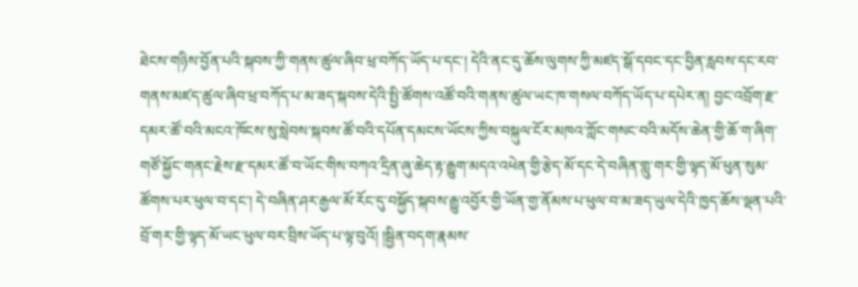ཐེངས་གཉིས་བྱོན་པའི་སྐབས་ཀྱི་གནས་ཚུལ་ཞིབ་ཕྲ་བཀོད་ཡོད་པ་དང་། དེའི་ནང་དུ་ཆོས་ལུགས་ཀྱི་མཛད་སྒོ་དབང་དང་བྱིན་རླབས་དང་རབ་གནས་མཛད་ཚུལ་ཞིབ་ཕྲ་བཀོད་པ་མ་ཟད་སྐབས་དེའི་སྤྱི་ཚོགས་འཚོ་བའི་གནས་ཚུལ་ཡང་ཁ་གསལ་བཀོད་ཡོད་པ་དཔེར་ན། བྱང་འབྲོག་རྫ་དམར་ཚོ་བའི་མངའ་ཁོངས་སུ་སླེབས་སྐབས་ཚོ་བའི་དཔོན་དམངས་ཡོངས་ཀྱིས་བསྐུལ་ངོར་མཁའ་ཀློང་གསང་བའི་མདོས་ཆེན་གྱི་ཆོ་ག་ཞིག་གཙོ་སྐྱོང་གནང་རྗེས་རྫ་དམར་ཚོ་བ་ཡོང་གིས་བཀའ་དྲིན་ཞུ་ཆེད་རྟ་རྒྱུག་མདའ་འཕེན་གྱི་རྩེད་མོ་དང་དེ་བཞིན་གླུ་གར་གྱི་ལྟད་མོ་ཕུན་སུམ་ཚོགས་པར་ཕུལ་བ་དང་། དེ་བཞིན་ཤར་རྒྱལ་མོ་རོང་དུ་བསྐྱོད་སྐབས་རྒྱུ་འབྱོར་གྱི་ཡོན་གྱ་ནོམས་པ་ཕུལ་བ་མ་ཟད་ཡུལ་དེའི་ཁྱད་ཆོས་ལྡན་པའི་བྲོ་གར་གྱི་ལྟད་མོ་ཡང་ཕུལ་བར་བྲིས་ཡོད་པ་ལྟ་བུའོ། །སྦྱིན་བདག་རྣམས་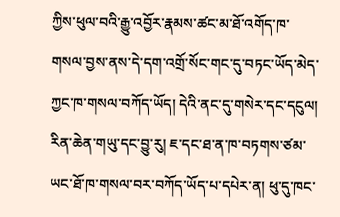ཀྱིས་ཕུལ་བའི་རྒྱུ་འབྱོར་རྣམས་ཚང་མ་ཐོ་འགོད་ཁ་གསལ་བྱས་ནས་དེ་དག་འགྲོ་སོང་གང་དུ་བཏང་ཡོད་མེད་ཀྱང་ཁ་གསལ་བཀོད་ཡོད། དེའི་ནང་དུ་གསེར་དང་དངུལ། རིན་ཆེན་གཡུ་དང་བྱུ་རུ། ཇ་དང་ཐ་ན་ཁ་བཏགས་ཙམ་ཡང་ཐོ་ཁ་གསལ་བར་བཀོད་ཡོད་པ་དཔེར་ན། ཕུ་དུ་ཁང་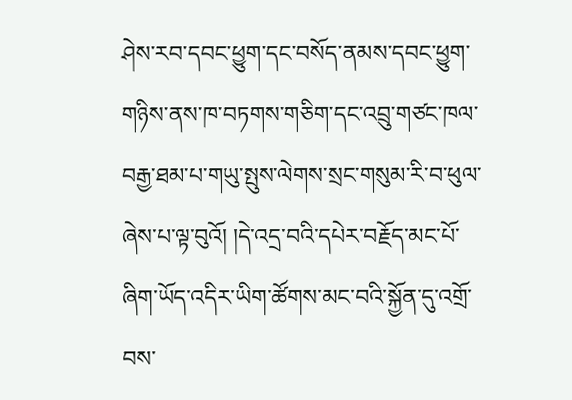ཤེས་རབ་དབང་ཕྱུག་དང་བསོད་ནམས་དབང་ཕྱུག་གཉིས་ནས་ཁ་བཏགས་གཅིག་དང་འབྲུ་གཙང་ཁལ་བརྒྱ་ཐམ་པ་གཡུ་སྤུས་ལེགས་སྲང་གསུམ་རི་བ་ཕུལ་ཞེས་པ་ལྟ་བུའོ། །དེ་འདྲ་བའི་དཔེར་བརྗོད་མང་པོ་ཞིག་ཡོད་འདིར་ཡིག་ཚོགས་མང་བའི་སྐྱོན་དུ་འགྲོ་བས་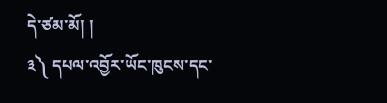དེ་ཙམ་མོ། །
༣༽ དཔལ་འབྱོར་ཡོང་ཁུངས་དང་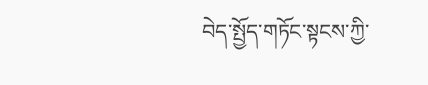བེད་སྤྱོད་གཏོང་སྟངས་ཀྱི་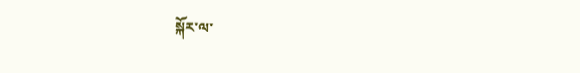སྐོར་ལ་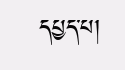དཔྱད་པ།